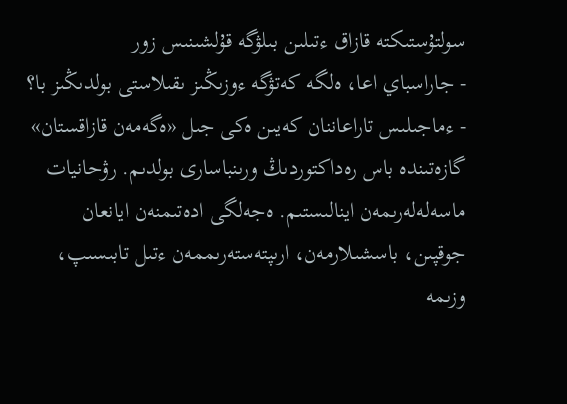سولتۇستىكتە قازاق ءتىلىن بىلۋگە قۇلشىنىس زور
- جاراسباي اعا، ەلگە كەتۋگە ءوزىڭىز ىقىلاستى بولدىڭىز با؟
- ءماجىلىس تاراعاننان كەيىن ەكى جىل «ەگەمەن قازاقستان» گازەتىندە باس رەداكتوردىڭ ورىنباسارى بولدىم. رۋحانيات ماسەلەلەرىمەن اينالىستىم. ەجەلگى ادەتىمنەن ايانعان جوقپىن، باسشىلارمەن، ارىپتەستەرىممەن ءتىل تابىسىپ، وزىمە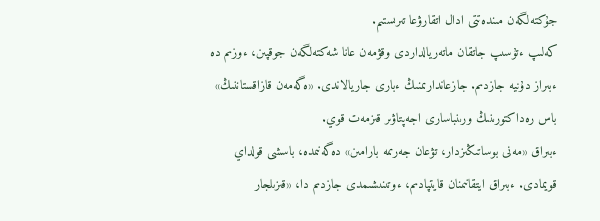جۇكتەلگەن مىندەتتى ادال اتقارۋعا تىرىستىم.
كەلىپ ءتۇسىپ جاتقان ماتەريالداردى وقۋمەن عانا شەكتەلگەن جوقپىن، ءوزىم دە ءبىراز دۇنيە جازدىم. جازعاندارىمنىڭ ءبارى جاريالاندى. «ەگەمەن قازاقستاننىڭ» باس رەداكتورىنىڭ ورىنباسارى اجەپتاۋىر قىزمەت قوي.
ءبىراق «مەنى بوساتىڭىزدار، تۋعان جەرىمە بارامىن» دەگەنىمدە، باسشى قولداي قويمادى. ءبىراق ايتقانىمنان قايتپادىم، ءوتىنىشىمدى جازدىم دا، «قىزىلجار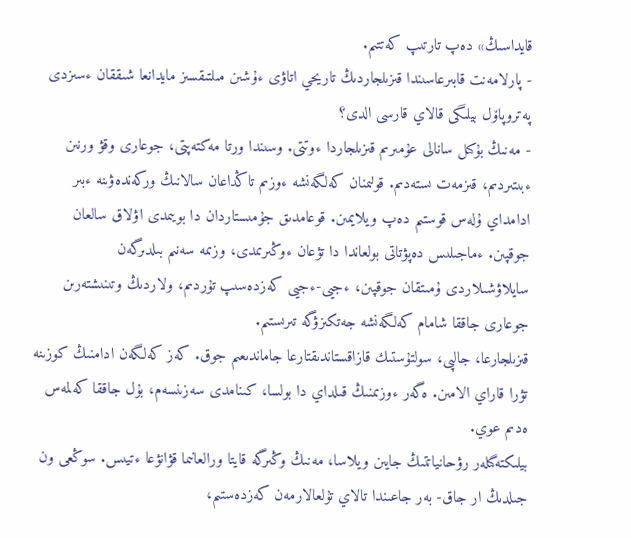قايداسىڭ» دەپ تارتىپ كەتتىم.
- پارلامەنت قابىرعاسىندا قىزىلجاردىڭ تاريحي اتاۋى ءۇشىن مىلتىقسىز مايدانعا شىققان ءسىزدى پەتروپاۆل بيلىگى قالاي قارسى الدى؟
- مەنىڭ بۇكىل سانالى عۇمىرىم قىزىلجاردا ءوتتى. وسىندا ورتا مەكتەپتى، جوعارى وقۋ ورنىن ءبىتىردىم، قىزمەت ىستەدىم. قولىمنان كەلگەنشە ءوزىم تاڭداعان سالانىڭ وركەندەۋىنە ءبىر ادامداي ۇلەس قوستىم دەپ ويلايمىن. قوعامدىق جۇمىستاردان دا بويىمدى اۋلاق سالعان جوقپىن. ءماجىلىس دەپۋتاتى بولعاندا دا تۋعان ءوڭىرىمدى، وزىمە سەنىم بىلدىرگەن سايلاۋشىلاردى ۇمىتقان جوقپىن، ءجيى-ءجيى كەزدەسىپ تۇردىم، ولاردىڭ وتىنىشتەرىن جوعارى جاققا شامام كەلگەنشە جەتكىزۋگە تىرىستىم.
قىزىلجارعا، جالپى، سولتۇستىك قازاقستاندىقتارعا جاماندىعىم جوق. كەز كەلگەن ادامنىڭ كوزىنە تۋرا قاراي الامىن. ەگەر ءوزىمنىڭ قىلداي دا بولسا، كىنامدى سەزىنسەم، بۇل جاققا كەلمەس ەدىم عوي.
بيلىكتەگىلەر رۋحانياتتىڭ جايىن ويلاسا، مەنىڭ وڭىرگە قايتا ورالعانىما قۋانۋعا ءتيىس. سوڭعى ون جىلدىڭ ار جاق- بەر جاعىندا تالاي تۇلعالارمەن كەزدەستىم،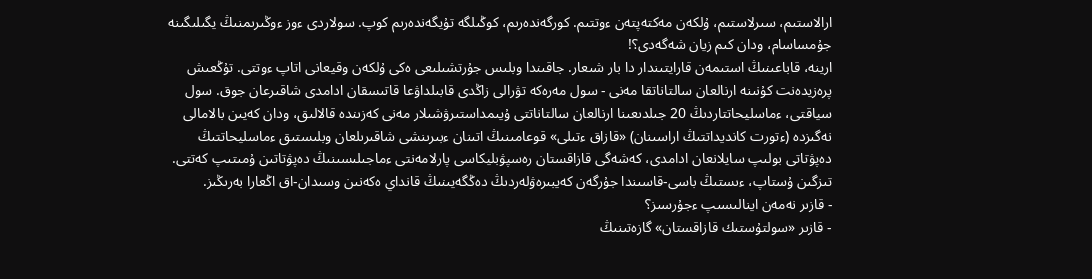ارالاستىم، سىرلاستىم، ۇلكەن مەكتەپتەن ءوتتىم. كورگەندەرىم، كوڭىلگە تۇيگەندەرىم كوپ. سولاردى ءوز ءوڭىرىمنىڭ يگىلىگىنە جۇمساسام، ودان كىم زيان شەگەدى؟!
ارينە، قاباعىنىڭ استىمەن قارايتىندار دا بار شىعار. جاقىندا وبلىس جۇرتشىلىعى ەكى ۇلكەن وقيعانى اتاپ ءوتتى. تۇڭعىش پرەزيدەنت كۇنىنە ارنالعان سالتاناتقا مەنى - سول مەرەكە تۋرالى زاڭدى قابىلداۋعا قاتىسقان ادامدى شاقىرعان جوق. سول سياقتى، ءماسليحاتتاردىڭ 20 جىلدىعىنا ارنالعان سالتاناتتى ۇيىمداستىرۋشىلار مەنى كەزىندە قالالىق، ودان كەيىن بالامالى نەگىزدە (ءتورت كانديداتتىڭ اراسىنان) «قازاق ءتىلى» قوعامىنىڭ اتىنان ءبىرىنشى شاقىرىلعان وبلىستىق ءماسليحاتتىڭ دەپۋتاتى بولىپ سايلانعان ادامدى، كەشەگى قازاقستان رەسپۋبليكاسى پارلامەنتى ءماجىلىسىنىڭ دەپۋتاتىن ۇمىتىپ كەتتى. تىزگىن ۇستاپ، ءىستىڭ باسى-قاسىندا جۇرگەن كەيبىرەۋلەردىڭ دەڭگەيىنىڭ قانداي ەكەنىن وسىدان-اق اڭعارا بەرىڭىز.
- قازىر نەمەن اينالىسىپ ءجۇرسىز؟
- قازىر «سولتۇستىك قازاقستان» گازەتىنىڭ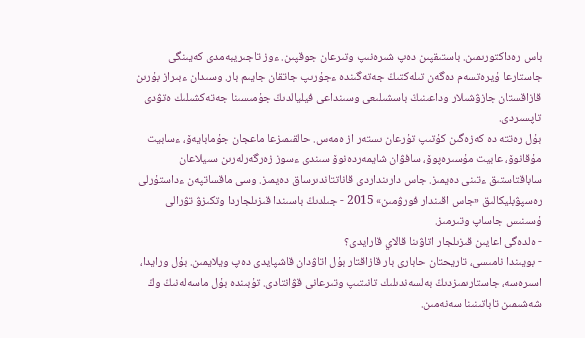باس رەداكتورىمىن. باستىقپىن دەپ شىرەنىپ وتىرعان جوقپىن. ءوز تاجىريبەمدى كەيىنگى جاستارعا ۇيرەتسەم دەگەن تىلەكتىڭ جەتەگىندە ءجۇرىپ جاتقان جايىم بار. وسىدان ءبىراز بۇرىن قازاقستان جازۋشىلار وداعىنىڭ باسشىلىعى وسىنداعى فيليالدىڭ جۇمىسىنا جەتەكشىلىك ەتۋدى تاپسىردى.
بۇل رەتتە دە كەزەگىن كۇتىپ تۇرعان ىستەر از ەمەس. حالقىمىزعا ماعجان جۇمابايەۆ، ءسابيت مۇقانوۆ، عابيت مۇسىرەپوۆ، سافۋان شايمەردەنوۆ سىندى ءسوز زەرگەرلەرىن سىيلاعان ساباقتاستىق ءتىنى دەيمىز. جاس دارىنداردى قاناتتاندىرساق دەيمىز. وسى ماقساتپەن ءداستۇرلى رەسپۋبليكالىق «جاس اقىندار فورۋمىن» 2015 - جىلدىڭ باسىندا قىزىلجاردا وتكىزۋ تۋرالى ۇسىنىس جاساپ وتىرمىز.
- ەلدەگى اعايىن قىزىلجار اتاۋىنا قالاي قارايدى؟
- بويىندا نامىسى، تاريحتان حابارى بار قازاقتار بۇل اتاۋدان قاشپايدى دەپ ويلايمىن. بۇل ورايدا، اسىرەسە، جاستارىمىزدىڭ بەلسەندىلىك تانىتىپ وتىرعانى قۋانتادى. تۇبىندە بۇل ماسەلەنىڭ وڭ شەشىمىن تاباتىنىنا سەنەمىن.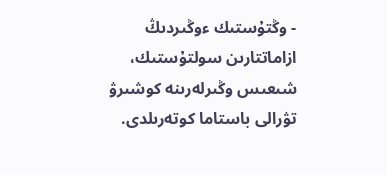- وڭتۇستىك ءوڭىردىڭ ازاماتتارىن سولتۇستىك، شىعىس وڭىرلەرىنە كوشىرۋ تۋرالى باستاما كوتەرىلدى.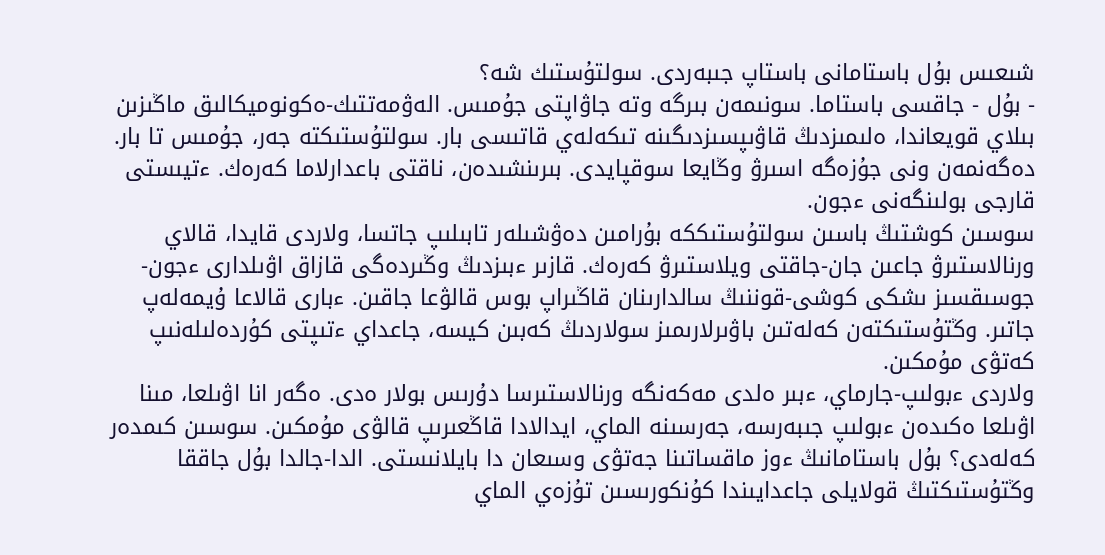شىعىس بۇل باستامانى باستاپ جىبەردى. سولتۇستىك شە؟
- بۇل - جاقسى باستاما. سونىمەن بىرگە وتە جاۋاپتى جۇمىس. الەۋمەتتىك-ەكونوميكالىق ماڭىزىن بىلاي قويعاندا، ەلىمىزدىڭ قاۋىپسىزدىگىنە تىكەلەي قاتىسى بار. سولتۇستىكتە جەر، جۇمىس تا بار. دەگەنمەن ونى جۇزەگە اسىرۋ وڭايعا سوقپايدى. بىرىنشىدەن، ناقتى باعدارلاما كەرەك. ءتيىستى قارجى بولىنگەنى ءجون.
سوسىن كوشتىڭ باسىن سولتۇستىككە بۇرامىن دەۋشىلەر تابىلىپ جاتسا، ولاردى قايدا، قالاي ورنالاستىرۋ جاعىن جان-جاقتى ويلاستىرۋ كەرەك. قازىر ءبىزدىڭ وڭىردەگى قازاق اۋىلدارى ءجون-جوسىقسىز ىشكى كوشى-قوننىڭ سالدارىنان قاڭىراپ بوس قالۋعا جاقىن. ءبارى قالاعا ۇيمەلەپ جاتىر. وڭتۇستىكتەن كەلەتىن باۋىرلارىمىز سولاردىڭ كەبىن كيسە، جاعداي ءتىپتى كۇردەلىلەنىپ كەتۋى مۇمكىن.
ولاردى ءبولىپ-جارماي، ءبىر ەلدى مەكەنگە ورنالاستىرسا دۇرىس بولار ەدى. ەگەر انا اۋىلعا، مىنا اۋىلعا ەكىدەن ءبولىپ جىبەرسە، جەرسىنە الماي، ايدالادا قاڭعىرىپ قالۋى مۇمكىن. سوسىن كىمدەر كەلەدى؟ بۇل باستامانىڭ ءوز ماقساتىنا جەتۋى وسىعان دا بايلانىستى. الدا-جالدا بۇل جاققا وڭتۇستىكتىڭ قولايلى جاعدايىندا كۇنكورىسىن تۇزەي الماي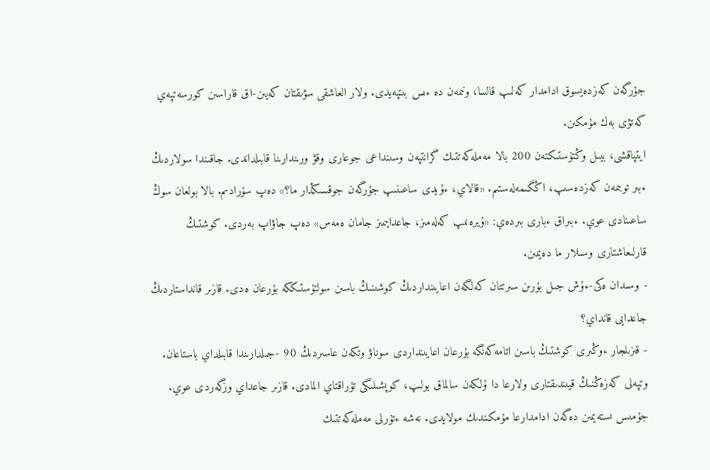جۇرگەن كەزدەيسوق ادامدار كەلىپ قالسا، ونىمەن دە ءىس بىتپەيدى. ولار العاشقى سۋىقتان كەيىن-اق قاراسىن كورسەتپەي كەتۋى بەك مۇمكىن.
ايتپاقشى، بيىل وڭتۇستىكتەن 200 بالا مەملەكەتتىك گرانتپەن وسىنداعى جوعارى وقۋ ورىندارىنا قابىلداندى. جاقىندا سولاردىڭ ءبىر توبىمەن كەزدەسىپ، اڭگىمەلەستىم. «قالاي، ءۇيدى ساعىنىپ جۇرگەن جوقسىڭدار ما؟» دەپ سۇرادىم. بالا بولعان سوڭ ساعىنادى عوي. ءبىراق ءبارى بىردەي: «ۇيرەنىپ كەلەمىز، جاعدايىمىز جامان ەمەس» دەپ جاۋاپ بەردى. كوشتىڭ قارلىعاشتارى وسىلار ما دەيمىن.
- وسىدان ەكى-ءۇش جىل بۇرىن سىرتتان كەلگەن اعايىنداردىڭ كوشىنىڭ باسىن سولتۇستىككە بۇرعان ەدى. قازىر قانداستاردىڭ جاعدايى قانداي؟
- قىزىلجار ءوڭىرى كوشتىڭ باسىن اتامەكەنگە بۇرعان اعايىنداردى سوناۋ وتكەن عاسىردىڭ 90 -جىلدارىندا قابىلداي باستاعان. وتپەلى كەزەڭنىڭ قيىندىقتارى ولارعا دا ۇلكەن سالماق بولىپ، كوپشىلىگى تۇراقتاي المادى. قازىر جاعداي وزگەردى عوي. جۇمىس ىستەيمىن دەگەن ادامدارعا مۇمكىندىك مولايدى. نەشە ءتۇرلى مەملەكەتتىك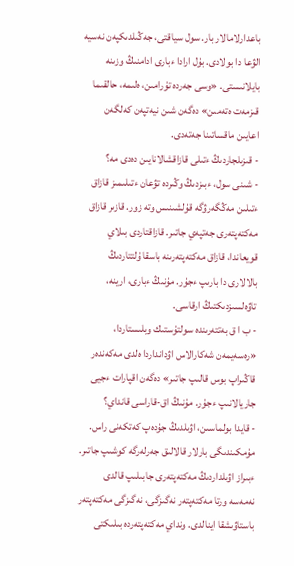باعدارلامالار بار. سول سياقتى، جەڭىلدىكپەن نەسيە الۋعا دا بولادى. بۇل ارادا ءبارى ادامنىڭ وزىنە بايلانىستى. «وسى جەردە تۇرامىن، ەلىمە، حالقىما قىزمەت ەتەمىن» دەگەن شىن نيەتپەن كەلگەن اعايىن ماقساتىنا جەتەدى.
- قىزىلجاردىڭ ءتىلى قازاقشالانايىن دەدى مە؟
- شىنى سول، ءبىزدىڭ وڭىردە تۋعان ءتىلىمىز قازاق ءتىلىن مەڭگەرۋگە قۇلشىنىس وتە زور. قازىر قازاق مەكتەپتەرى جەتپەي جاتىر. قازاقتاردى بىلاي قويعاندا، قازاق مەكتەپتەرىنە باسقا ۇلتتاردىڭ بالالارى دا بارىپ ءجۇر. مۇنىڭ ءبارى، ارينە، تاۋەلسىزدىكتىڭ ارقاسى.
- ب ا ق بەتتەرىندە سولتۇستىك وبلىستاردا، «رەسەيمەن شەكارالاس اۋدانداردا ەلدى مەكەندەر قاڭىراپ بوس قالىپ جاتىر» دەگەن اقپارات ءجيى جاريالانىپ ءجۇر. مۇنىڭ اق-قاراسى قانداي؟
- قايدا بولماسىن، اۋىلدىڭ جۇدەپ كەتكەنى راس. مۇمكىندىگى بارلار قالالىق جەرلەرگە كوشىپ جاتىر. ءبىراز اۋىلداردىڭ مەكتەپتەرى جابىلىپ قالدى نەمەسە ورتا مەكتەپتەر نەگىزگى، نەگىزگى مەكتەپتەر باستاۋىشقا اينالدى. ونداي مەكتەپتەردە بىلىكتى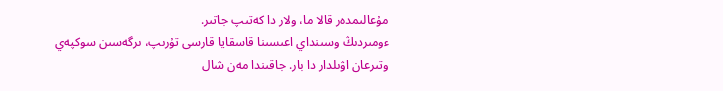مۇعالىمدەر قالا ما، ولار دا كەتىپ جاتىر.
ءومىردىڭ وسىنداي اعىسىنا قاسقايا قارسى تۇرىپ، ىرگەسىن سوكپەي وتىرعان اۋىلدار دا بار. جاقىندا مەن شال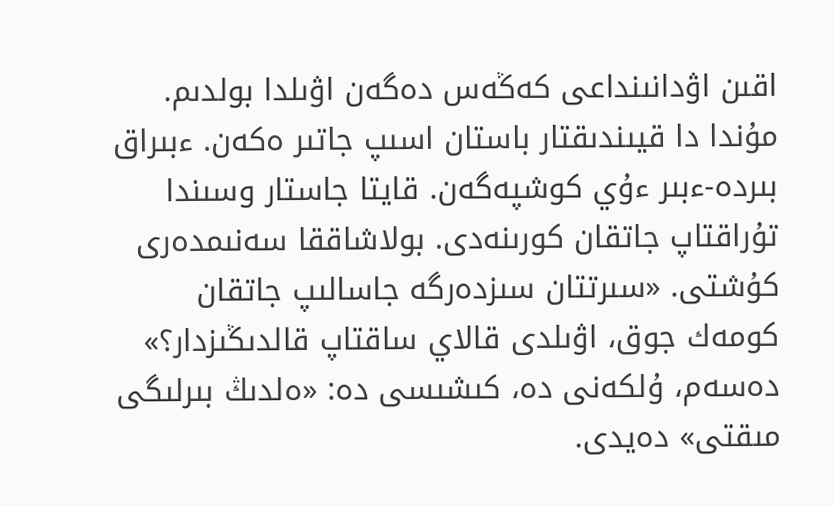اقىن اۋدانىنداعى كەڭەس دەگەن اۋىلدا بولدىم. مۇندا دا قيىندىقتار باستان اسىپ جاتىر ەكەن. ءبىراق بىردە-ءبىر ءۇي كوشپەگەن. قايتا جاستار وسىندا تۇراقتاپ جاتقان كورىنەدى. بولاشاققا سەنىمدەرى كۇشتى. «سىرتتان سىزدەرگە جاسالىپ جاتقان كومەك جوق، اۋىلدى قالاي ساقتاپ قالدىڭىزدار؟» دەسەم، ۇلكەنى دە، كىشىسى دە: «ەلدىڭ بىرلىگى مىقتى» دەيدى.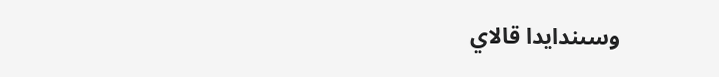وسىندايدا قالاي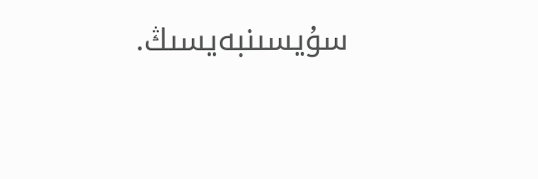سۇيسىنبەيسىڭ.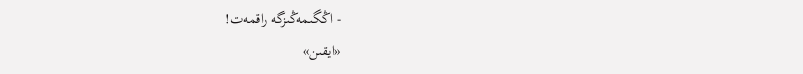- اڭگىمەڭىزگە راقمەت!
«ايقىن»